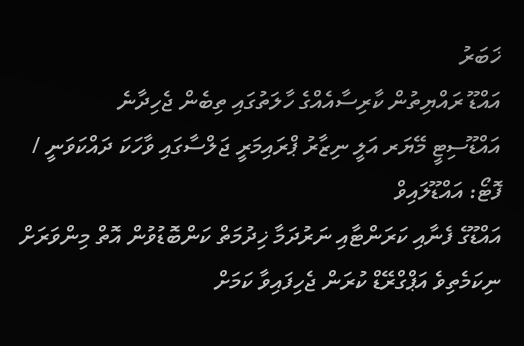ޚަބަރު
އައްޑޫ ރައްޔިތުން ކާރިސާއެއްގެ ހާލަތުގައި ތިބެން ޖެހިދާނެ
އައްޑޫސިޓީ މޭޔަރ އަލީ ނިޒާރު ޕްރައިމަރީ ޖަލްސާގައި ވާހަކަ ދައްކަވަނީ / ފޮޓޯ: އައްޑޫލައިވް
އައްޑޫގެ ފެނާއި ކަރަންޓާއި ނަރުދަމާ ޚިދުމަތް ކަންބޮޑުވުން އޮތް މިންވަރަށް ނިކަމެތިވެ އަޕްގްރޭޑް ކުރަން ޖެހިފައިވާ ކަމަށް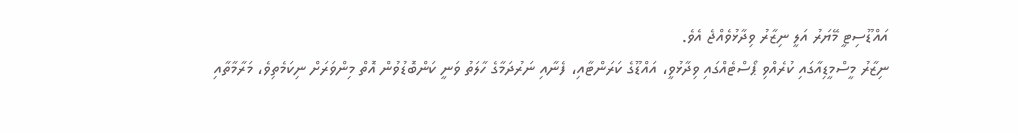އައްޑޫސިޓީ މޭޔަރު އަލީ ނިޒާރު ވިދާޅުވެއްޖެ އެވެ.
ނިޒާރު މީސްމީޑިއާގައި ކުރެއްވި ޕޯސްޓެއްގައި ވިދާޅުވީ، އައްޑޫގެ ކަރަންޓާއި، ފެނާއި ނަރުދަމާގެ ހާލަތު ވަނީ ކަންބޮޑުވުން އޮތް މިންވަރަށް ނިކަމެތިވެ، މަރާމާތާއި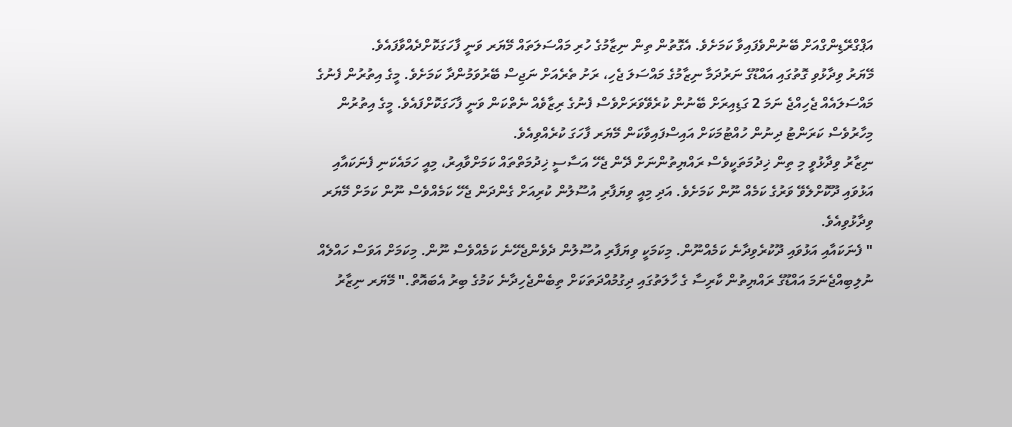އަޕްގްރޭޑިންގްއަށް ބޭނުންވެފައިވާ ކަމަށެވެ. އެގޮތުން ތިން ނިޒާމުގެ ހުރި މައްސަލަތައް މޭޔަރ ވަނީ ފާހަގަކޮށްދެއްވާފައެވެ.
މޭޔަރު ވިދާޅުވި ގޮތުގައި އައްޑޫގެ ނަރުދަމާ ނިޒާމުގެ މައްސަލަ ޖެހި، ރަށު ތެރެއަށް ނަޖިސް ބޭރުވަމުންދާ ކަމަށެވެ. މީގެ އިތުރުން ފެނުގެ މައްސަލައެއް ޖެހިއްޖެ ނަމަ 2 ގަޑިއިރަށް ބޭނުން ކުރެވޭވަރަށްވެސް ފެނުގެ ރިޒާވެއް ނެތްކަން ވަނީ ފާހަގަކޮށްފައެވެ. މީގެ އިތުރުން މިހާރުވެސް ކަރަންޓު ދިނުން ހުއްޓުމަކަށް އައިސްފައިވާކަން މޭޔަރ ފާހަގަ ކުރެއްވިއެވެ.
ނިޒާރު ވިދާޅުވީ މި ތިން ޚިދުމަތަކީވެސް ރައްޔިތުންނަށް ދޭން ޖެހޭ އަސާސީ ޚިދުމަތްތައް ކަމަށްވާއިރު، މިއީ ހަމައެކަނި ފެނަކައާއި އަޅުވައި ދޫކޮށްލެވޭ ވަރުގެ ކަމެއް ނޫން ކަމަށެވެ. އަދި މިއީ ވިޔަފާރި އުސޫލުން ކުރިއަށް ގެންދަން ޖެހޭ ކަމެއްވެސް ނޫން ކަމަށް މޭޔަރ ވިދާޅުވިއެވެ.
" ފެނަކައާއި އަޅުވައި ދޫކުރެވިދާނެ ކަމެއްނޫން. މިކަމަކީ ވިޔަފާރި އުސޫލުން ދެވެންޖެހޭނެ ކަމެއްވެސް ނޫން. މިކަމަށް އަވަސް ހައްލެއް ނުލިބިއްޖެނަމަ އައްޑޫގެ ރައްޔިތުން ކާރިސާ ގެ ހާލަތުގައި ދިގުމުއްދަތަކަށް ތިބެންޖެހިދާނެ ކަމުގެ ބިރު އެބައޮތް." މޭޔަރ ނިޒާރު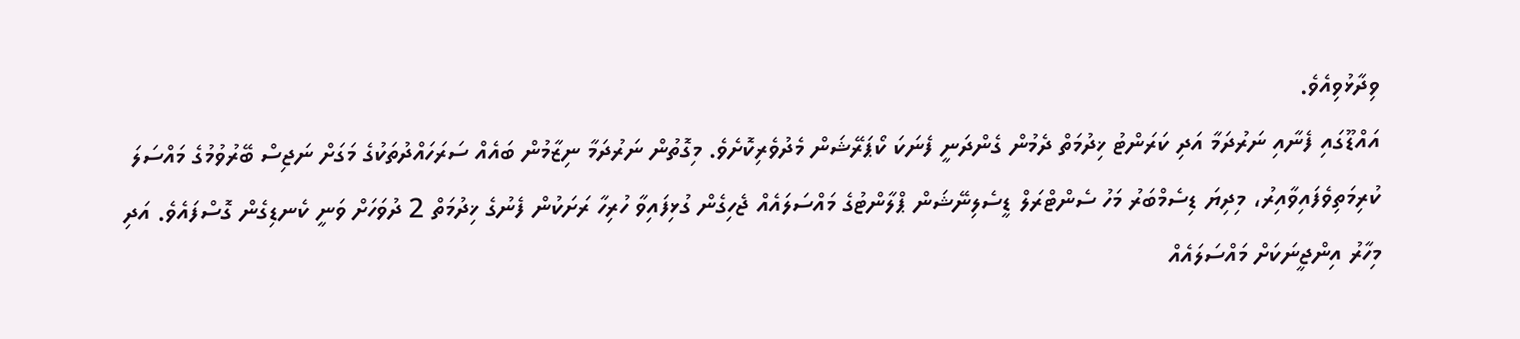ވިދާޅުވިއެވެ.
އައްޑޫގައި ފެނާއި ނަރުދަމާ އަދި ކަރަންޓު ޚިދުމަތް ދެމުން ގެންދަނީ ފެނަކަ ކޯޕަރޭޝަން މެދުވެރިކޮށެވެ. މިގޮތުން ނަރުދަމާ ނިޒާމުން ބައެއް ސަރަހައްދުތަކުގެ މަގަށް ނަޖިސް ބޭރުވުމުގެ މައްސަލަ ކުރިމަތިވެފައިވާއިރު، މިދިޔަ ޑިސެމްބަރު މަހު ސެންޓްރަލް ޑީސެލިނޭޝަން ޕްލާންޓުގެ މައްސަލައެއް ޖެހިގެން ގުޅިފައިވާ ހުރިހާ ރަށަކުން ފެނުގެ ޚިދުމަތް 2 ދުވަހަށް ވަނީ ކެނޑިގެން ގޮސްފައެވެ. އަދި މިހާރު އިންޖީނަކަށް މައްސަލައެއް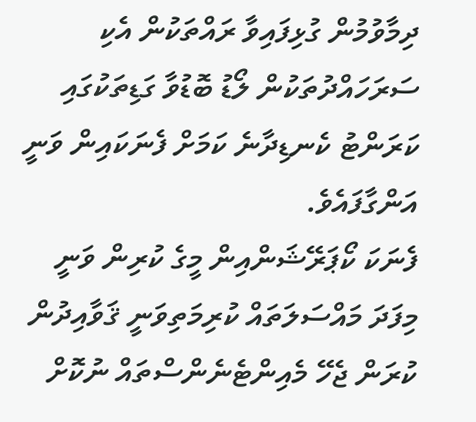ދިމާވުމުން ގުޅިފައިވާ ރައްތަކުން އެކި ސަރަހައްދުތަކުން ލޯޑު ބޮޑުވާ ގަޑިތަކުގައި ކަރަންޓު ކެނޑިދާނެ ކަމަށް ފެނަކައިން ވަނީ އަންގާފައެވެ.
ފެނަކަ ކޯޕަރޭޝަންއިން މީގެ ކުރިން ވަނީ މިފަދަ މައްސަލަތައް ކުރިމަތިވަނީ ޤަވާއިދުން ކުރަން ޖެހޭ މެއިންޓެނެންސްތައް ނުކޮށް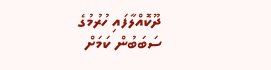ދޫކޮއްލާފައި ހުރުމުގެ ސަބަބުން ކަމަށް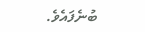ބުނެފައެވެ.